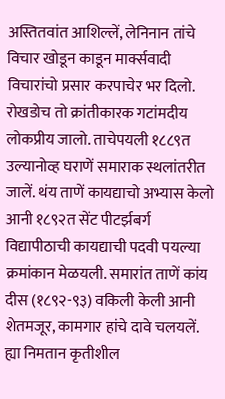अस्तितवांत आशिल्लें, लेनिनान तांचे विचार खोडून काडून मार्क्सवादी विचारांचो प्रसार करपाचेर भर दिलो. रोखडोच तो क्रांतीकारक गटांमदीय लोकप्रीय जालो. ताचेपयली १८८९त उल्यानोव्ह घराणें समाराक स्थलांतरीत जालें. थंय ताणें कायद्याचो अभ्यास केलो आनी १८९२त सेंट पीटर्झबर्ग विद्यापीठाची कायद्याची पदवी पयल्या क्रमांकान मेळयली. समारांत ताणें कांय दीस (१८९२-९३) वकिली केली आनी शेतमजूर, कामगार हांचे दावे चलयलें. ह्या निमतान कृतीशील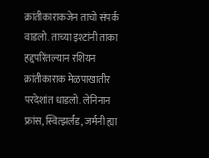क्रांतीकाराकजेन ताचो संपर्क वाडलो. ताच्या इश्टांनी ताका हद्दपरिंतल्यान रशियन क्रांतीकाराक मेळपाखातीर परदेशांत धाडलो. लेनिनान फ्रांस, स्वित्झर्लंड, जर्मनी ह्या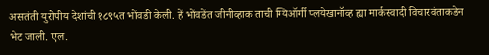असतंती युरोपीय देशांची १८९५त भोंवडी केली. हें भोंवडेंत जीनीव्हाक ताची ग्यिऑर्गी प्लयेखानॉव्ह ह्या मार्कस्वादी विचारवंताकडेन भेट जाली. एल.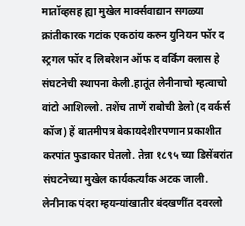मातॉव्हसह ह्या मुखेल मार्क्सवाद्यान सगळ्या क्रांतीकारक गटांक एकठांय करुन युनियन फॉर द स्ट्रगल फॉर द लिबरेशन ऑफ द वर्किंग क्लास हे संघटनेची स्थापना केली.हातूंत लेनीनाचो म्हत्वाचो वांटो आशिल्लो. तशेंच ताणें राबोची डेलो (द वर्कर्स कॉज) हें बातमीपत्र बेकायदेशीरपणान प्रकाशीत करपांत फुडाकार घेतलो. तेन्ना १८९५ च्या डिसेंबरांत संघटनेच्या मुखेल कार्यकर्त्यांक अटक जाली. लेनीनाक पंदरा म्हयन्यांखातीर बंदखणींत दवरलो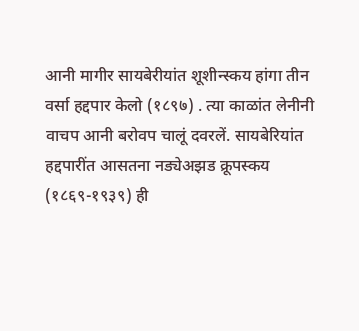आनी मागीर सायबेरीयांत शूशीन्स्कय हांगा तीन वर्सा हद्दपार केलो (१८९७) . त्या काळांत लेनीनी वाचप आनी बरोवप चालूं दवरलें. सायबेरियांत हद्दपारींत आसतना नड्येअझड क्रूपस्कय (१८६९-१९३९) ही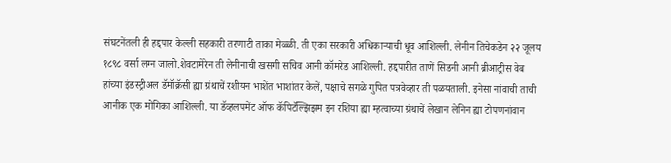संघटनेंतली ही हद्दपार केल्ली सहकारी तरणाटी ताका मेळ्ळी. ती एका सरकारी अधिकाऱ्याची धूव आशिल्ली. लेनीन तिचेकडेन २२ जूलय १८९८ वर्सा लग्न जालो.शेवटामेरेन ती लेनीनाची खसगी सचिव आनी कॉमरेड आशिल्ली. हद्दपारीत ताणें सिडनी आनी ब्रीआट्रीस वेब हांच्या इंडस्ट्रीअल डॅमॉक्रॅसी ह्या ग्रंथाचें रशीयन भाशेंत भाशांतर केलें, पक्षाचे सगळे गुपित पत्रवेव्हार ती पळयताली. इनेसा नांवाची ताची आनीक एक मोगिका आशिल्ली. या डॅव्हलपमेंट ऑफ कॅपिटॅल्झिझम इन रशिया ह्या म्हत्वाच्या ग्रंथाचें लेखान लेनिन ह्या टोपणनांवान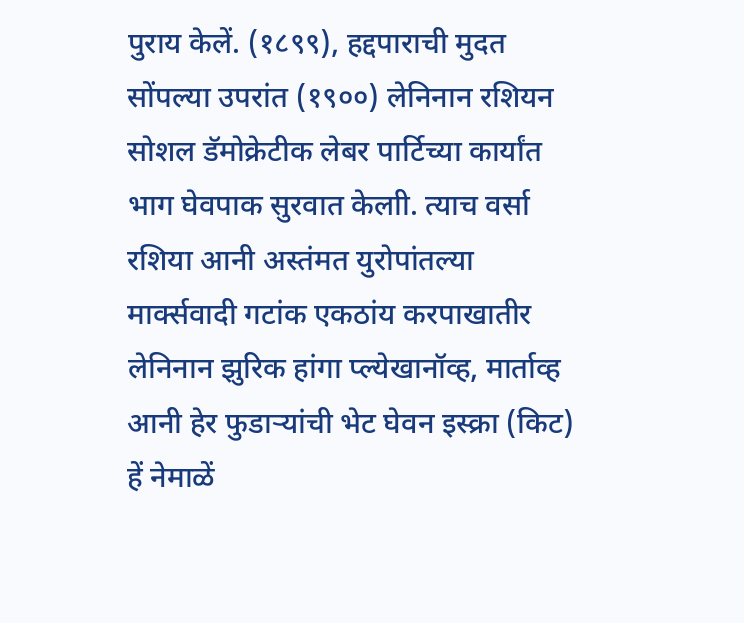पुराय केलें. (१८९९), हद्दपाराची मुदत सोंपल्या उपरांत (१९००) लेनिनान रशियन सोशल डॅमोक्रेटीक लेबर पार्टिच्या कार्यांत भाग घेवपाक सुरवात केलाी. त्याच वर्सा रशिया आनी अस्तंमत युरोपांतल्या मार्क्सवादी गटांक एकठांय करपाखातीर लेनिनान झुरिक हांगा प्ल्येखानॉव्ह, मार्ताव्ह आनी हेर फुडाऱ्यांची भेट घेवन इस्क्रा (किट) हें नेमाळें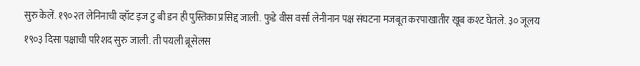सुरु केलें. १९०२त लेनिनाची व्हॉट इज टु बी डन ही पुस्तिका प्रसिद्द जाली. फुडे वीस वर्सा लेनीनान पक्ष संघटना मजबूत करपाखातीर खूब कश्ट घेतले. ३० जूलय १९०३ दिसा पक्षाची परिशद सुरु जाली. ती पयली ब्रूसेलस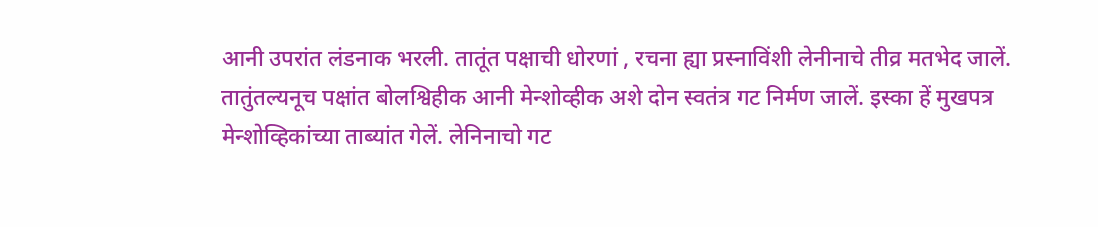आनी उपरांत लंडनाक भरली. तातूंत पक्षाची धोरणां , रचना ह्या प्रस्नाविंशी लेनीनाचे तीव्र मतभेद जालें. तातुंतल्यनूच पक्षांत बोलश्विहीक आनी मेन्शोव्हीक अशे दोन स्वतंत्र गट निर्मण जालें. इस्का हें मुखपत्र मेन्शोव्हिकांच्या ताब्यांत गेलें. लेनिनाचो गट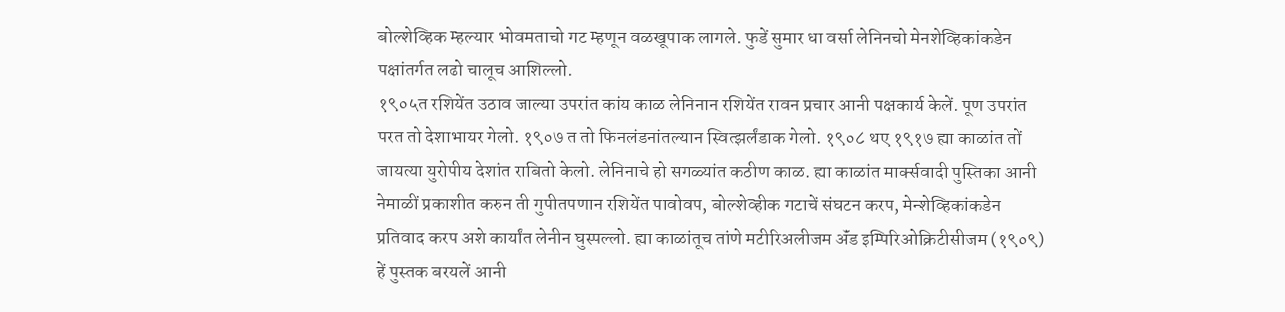बोल्शेव्हिक म्हल्यार भोवमताचो गट म्हणून वळखूपाक लागले. फुडें सुमार धा वर्सा लेनिनचो मेनशेव्हिकांकडेन पक्षांतर्गत लढो चालूच आशिल्लो.
१९०५त रशियेंत उठाव जाल्या उपरांत कांय काळ लेनिनान रशियेंत रावन प्रचार आनी पक्षकार्य केलें. पूण उपरांत परत तो देशाभायर गेलो. १९०७ त तो फिनलंडनांतल्यान स्वित्झर्लंडाक गेलो. १९०८ थए १९१७ ह्या काळांत तों जायत्या युरोपीय देशांत राबितो केलो. लेनिनाचे हो सगळ्यांत कठीण काळ. ह्या काळांत मार्क्सवादी पुस्तिका आनी नेमाळीं प्रकाशीत करुन ती गुपीतपणान रशियेंत पावोवप, बोल्शेव्हीक गटाचें संघटन करप, मेन्शेव्हिकांकडेन प्रतिवाद करप अशे कार्यांत लेनीन घुस्पल्लो. ह्या काळांतूच तांणे मटीरिअलीजम ॲंड इम्पिरिओक्रिटीसीजम (१९०९) हें पुस्तक बरयलें आनी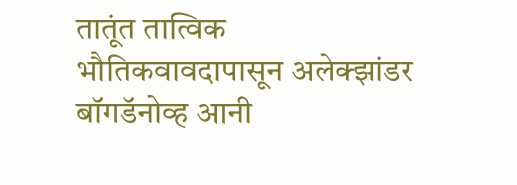तातूंत तात्विक भौतिकवावदापासून अलेक्झांडर बॉगडॅनोव्ह आनी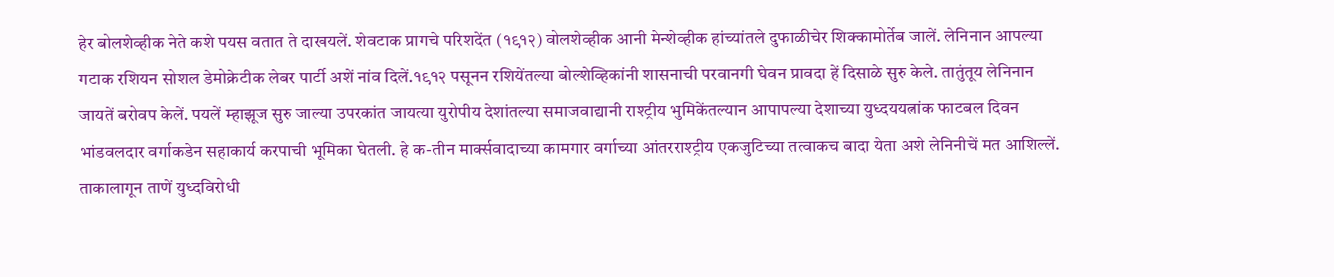हेर बोलशेव्हीक नेते कशे पयस वतात ते दाखयलें. शेवटाक प्रागचे परिशदेंत (१९१२) वोलशेव्हीक आनी मेन्शेव्हीक हांच्यांतले दुफाळीचेर शिक्कामोर्तेब जालें. लेनिनान आपल्या गटाक रशियन सोशल डेमोक्रेटीक लेबर पार्टी अशें नांव दिलें.१९१२ पसूनन रशियेंतल्या बोल्शेव्हिकांनी शासनाची परवानगी घेवन प्रावदा हें दिसाळे सुरु केले. तातुंतूय लेनिनान जायतें बरोवप केलें. पयलें म्हाझूज सुरु जाल्या उपरकांत जायत्या युरोपीय देशांतल्या समाजवाद्यानी राश्ट्रीय भुमिकेंतल्यान आपापल्या देशाच्या युध्दययत्नांक फाटबल दिवन भांडवलदार वर्गाकडेन सहाकार्य करपाची भूमिका घेतली. हे क-तीन मार्क्सवादाच्या कामगार वर्गाच्या आंतरराश्ट्रीय एकजुटिच्या तत्वाकच बादा येता अशे लेनिनीचें मत आशिल्लें. ताकालागून ताणें युध्दविरोधी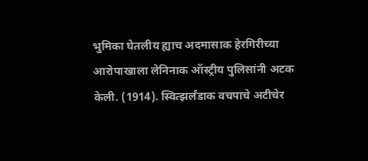भुमिका घेतलीय ह्याच अदमासाक हेरगिरीच्या आरोपाखाला लेनिनाक ऑस्ट्रीय पुलिसांनी अटक केली. (1914). स्वित्झर्लंडाक वचपाचे अटीचेर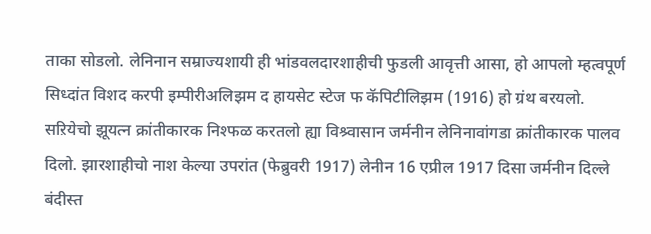ताका सोडलो. लेनिनान सम्राज्यशायी ही भांडवलदारशाहीची फुडली आवृत्ती आसा, हो आपलो म्हत्वपूर्ण सिध्दांत विशद करपी इम्पीरीअलिझम द हायसेट स्टेज फ कॅपिटीलिझम (1916) हो ग्रंथ बरयलो.
सऱियेचो झूयत्न क्रांतीकारक निश्फळ करतलो ह्या विश्र्वासान जर्मनीन लेनिनावांगडा क्रांतीकारक पालव दिलो. झारशाहीचो नाश केल्या उपरांत (फेब्रुवरी 1917) लेनीन 16 एप्रील 1917 दिसा जर्मनीन दिल्ले बंदीस्त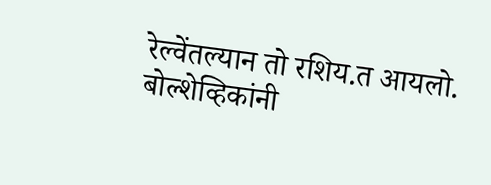रेल्वेंतल्यान तो रशिय.त आयलो. बोल्शेव्हिकांनी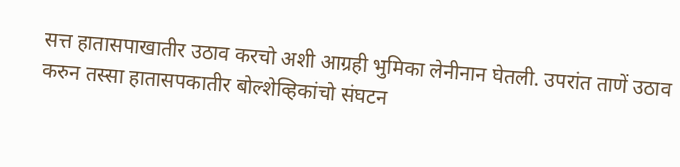सत्त हातासपाखातीर उठाव करचो अशी आग्रही भुमिका लेनीनान घेतली. उपरांत ताणें उठाव करुन तस्सा हातासपकातीर बोल्शेव्हिकांचो संघटन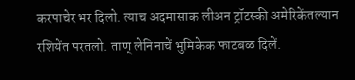करपाचेर भर दिलो. त्याच अदमासाक लीअन ट्रॉटस्की अमेरिकेंतल्यान रशियेंत परतलो. ताण् लेनिनाचें भुमिकेक फाटबळ दिलें.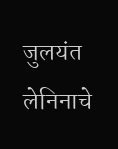जुलयंत लेनिनाचे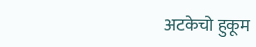अटकेचो हुकूम